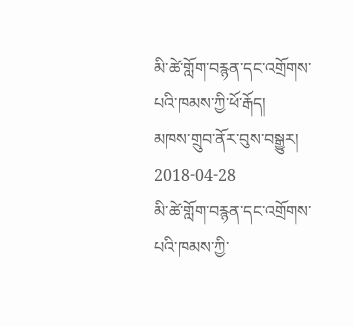མི་ཚེ་གློག་བརྙན་དང་འགྲོགས་པའི་ཁམས་ཀྱི་ཕོ་རྒོད།
མཁས་གྲུབ་ནོར་བུས་བསྒྱུར།        2018-04-28
མི་ཚེ་གློག་བརྙན་དང་འགྲོགས་པའི་ཁམས་ཀྱི་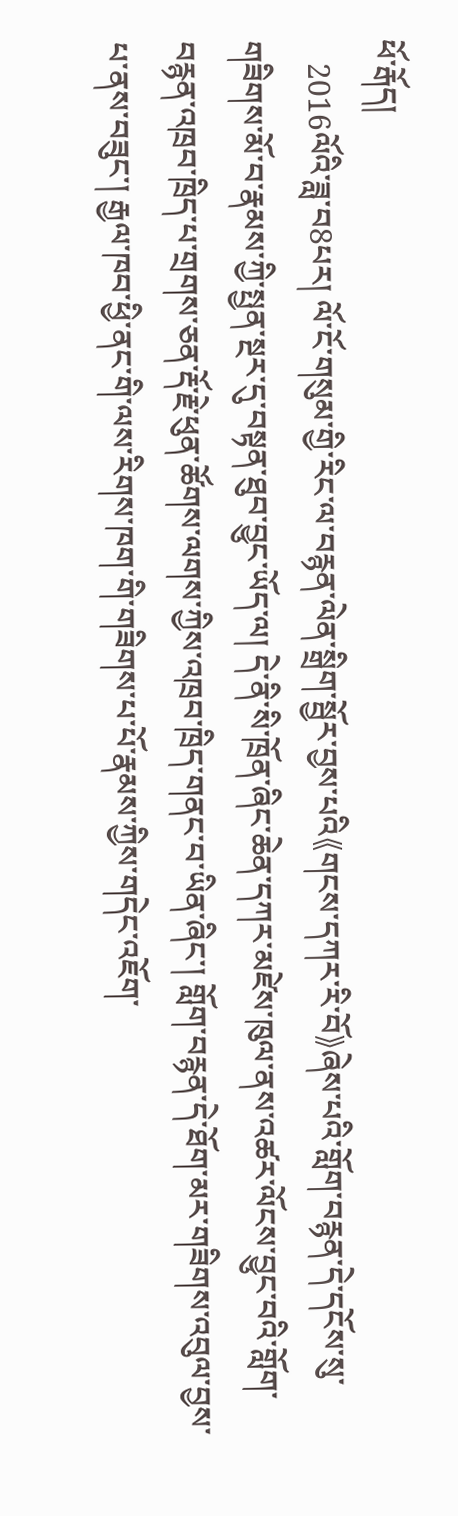ཕོ་རྒོད།
   2016ལོའི་ཟླ་བ8པར། ལོ་ངོ་གསུམ་གྱི་རིང་ལ་བརྙན་ལེན་སྒྲིག་སྦྱོར་བྱས་པའི《གངས་དཀར་རི་བོ》ཞེས་པའི་གློག་བརྙན་དེ་དངོས་སུ་གཟིགས་མོ་བ་རྣམས་ཀྱི་སྤྱན་སྔར་དུ་བསྟན་ཐུབ་བྱུང་ཡོད་ལ། དེ་ནི་སི་ཁྲོན་ཞིང་ཆེན་དཀར་མཛེས་ཁུལ་ནས་འཚར་ལོངས་བྱུང་བའི་གློག་བརྙན་འཁྲབ་ཁྲིད་པ་གྲགས་ཅན་རྡོ་རྗེ་ཕུན་ཚོགས་ལགས་ཀྱིས་འཁྲབ་ཁྲིད་གནང་བ་ཡིན་ཞིང་། གློག་བརྙན་དེ་ཐོག་མར་གཟིགས་འབུལ་བྱས་པ་ནས་བཟུང་། རྒྱལ་ཁབ་ཕྱི་ནང་གི་ལས་རིགས་ཁག་གི་གཟིགས་པ་པོ་རྣམས་ཀྱིས་གདེང་འཇོག་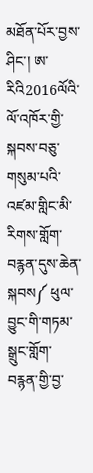མཐོན་པོར་བྱས་ཤིང་། ཨ་རིའི2016ལོའི་ལོ་འཁོར་གྱི་སྐབས་བཅུ་གསུམ་པའི་འཛམ་གླིང་མི་རིགས་གློག་བརྙན་དུས་ཆེན་སྐབས༼ ཕུལ་བྱུང་གི་གཏམ་སྒྲུང་གློག་བརྙན་གྱི་བྱ་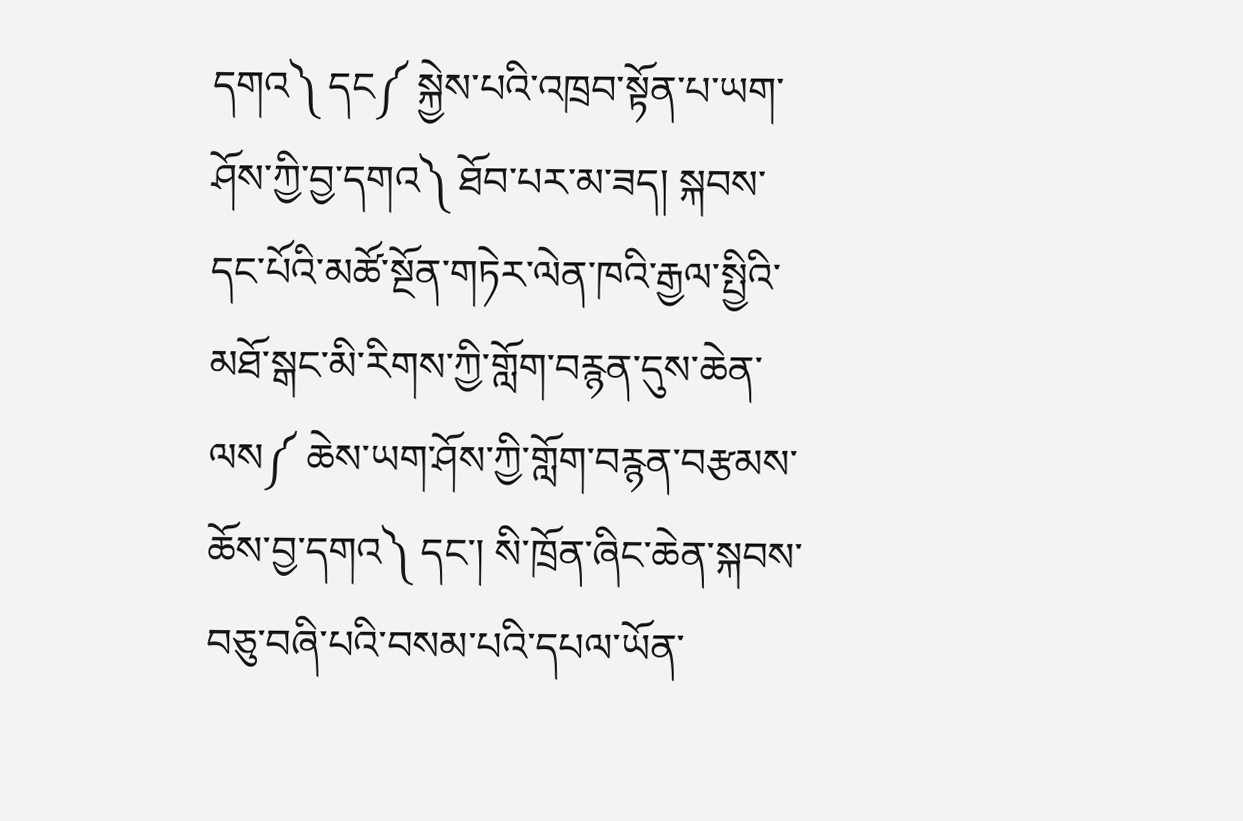དགའ༽ དང༼ སྐྱེས་པའི་འཁྲབ་སྟོན་པ་ཡག་ཤོས་ཀྱི་བྱ་དགའ༽ ཐོབ་པར་མ་ཟད། སྐབས་དང་པོའི་མཚོ་སྔོན་གཏེར་ལེན་ཁའི་རྒྱལ་སྤྱིའི་མཐོ་སྒང་མི་རིགས་ཀྱི་གློག་བརྙན་དུས་ཆེན་ལས༼ ཆེས་ཡག་ཤོས་ཀྱི་གློག་བརྙན་བརྩམས་ཆོས་བྱ་དགའ༽ དང་། སི་ཁྲོན་ཞིང་ཆེན་སྐབས་བཅུ་བཞི་པའི་བསམ་པའི་དཔལ་ཡོན་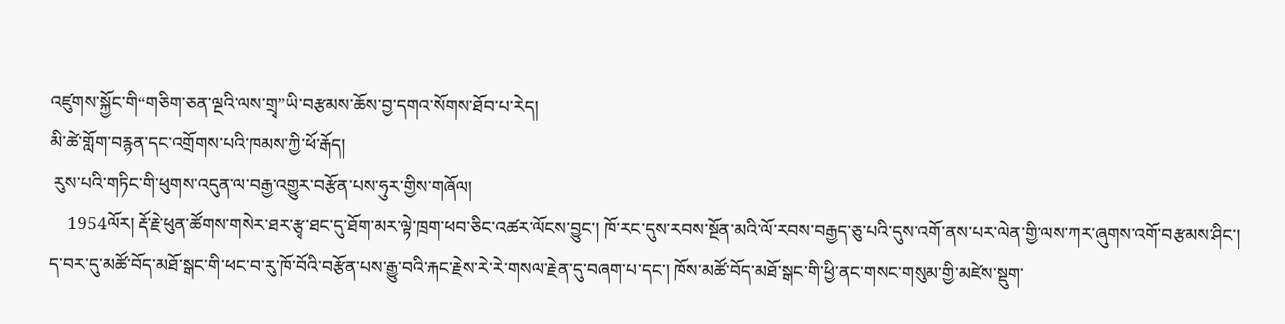འཛུགས་སྐྱོང་གི“གཅིག་ཅན་ལྔའི་ལས་གྲྭ”ཡི་བརྩམས་ཆོས་བྱ་དགའ་སོགས་ཐོབ་པ་རེད།
མི་ཚེ་གློག་བརྙན་དང་འགྲོགས་པའི་ཁམས་ཀྱི་ཕོ་རྒོད།
 རུས་པའི་གཏིང་གི་ཕུགས་འདུན་ལ་བརྒྱ་འགྱུར་བརྩོན་པས་ཧུར་གྱིས་གཞོལ།
    1954ལོར། རྡོ་རྗེ་ཕུན་ཚོགས་གསེར་ཐར་རྩྭ་ཐང་དུ་ཐོག་མར་ལྟེ་ཁྲག་ཕབ་ཅིང་འཚར་ལོངས་བྱུང་། ཁོ་རང་དུས་རབས་སྔོན་མའི་ལོ་རབས་བརྒྱད་ཅུ་པའི་དུས་འགོ་ནས་པར་ལེན་གྱི་ལས་ཀར་ཞུགས་འགོ་བརྩམས་ཤིང་། ད་བར་དུ་མཚོ་བོད་མཐོ་སྒང་གི་ཕང་བ་རུ་ཁོ་བོའི་བརྩོན་པས་རྒྱུ་བའི་རྐང་རྗེས་རེ་རེ་གསལ་རྗེན་དུ་བཞག་པ་དང་། ཁོས་མཚོ་བོད་མཐོ་སྒང་གི་ཕྱི་ནང་གསང་གསུམ་གྱི་མཛེས་སྡུག་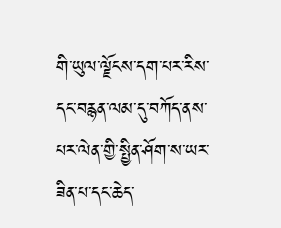གི་ཡུལ་ལྗོངས་དག་པར་རིས་དང་བརྙན་ལམ་དུ་བཀོད་ནས་པར་ལེན་གྱི་སྤྱིན་ཤོག་ས་ཡར་ཟིན་པ་དང་ཆེད་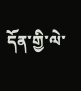དོན་གྱི་ལེ་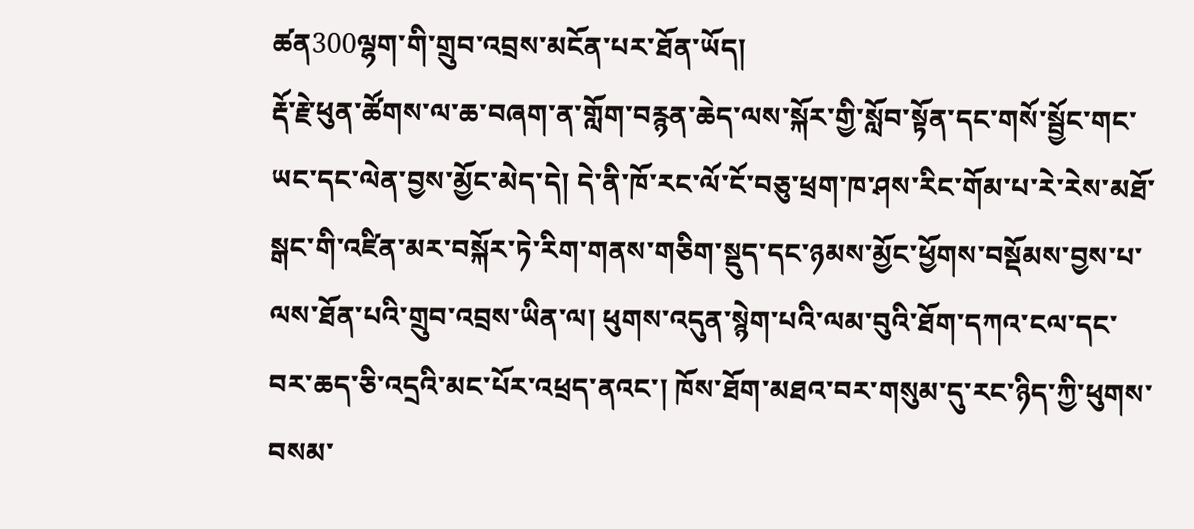ཚན300ལྷག་གི་གྲུབ་འབྲས་མངོན་པར་ཐོན་ཡོད།
རྡོ་རྗེ་ཕུན་ཚོགས་ལ་ཆ་བཞག་ན་གློག་བརྙན་ཆེད་ལས་སྐོར་གྱི་སློབ་སྟོན་དང་གསོ་སྦྱོང་གང་ཡང་དང་ལེན་བྱས་མྱོང་མེད་དེ། དེ་ནི་ཁོ་རང་ལོ་ངོ་བཅུ་ཕྲག་ཁ་ཤས་རིང་གོམ་པ་རེ་རེས་མཐོ་སྒང་གི་འཛིན་མར་བསྐོར་ཏེ་རིག་གནས་གཅིག་སྡུད་དང་ཉམས་མྱོང་ཕྱོགས་བསྡོམས་བྱས་པ་ལས་ཐོན་པའི་གྲུབ་འབྲས་ཡིན་ལ། ཕུགས་འདུན་སྙེག་པའི་ལམ་བུའི་ཐོག་དཀའ་ངལ་དང་བར་ཆད་ཅི་འདྲའི་མང་པོར་འཕྲད་ནའང་། ཁོས་ཐོག་མཐའ་བར་གསུམ་དུ་རང་ཉིད་ཀྱི་ཕུགས་བསམ་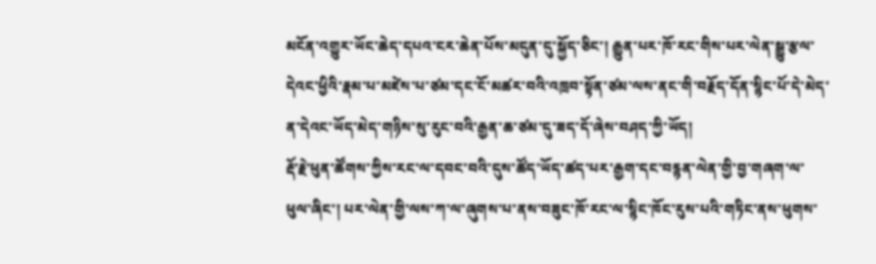མངོན་འགྱུར་ཡོང་ཆེད་དཔའ་ངར་ཆེན་པོས་མདུན་དུ་སྐྱོད་ཅིང་། རྒྱུན་པར་ཁོ་རང་གིས་པར་ལེན་སྒྱུ་རྩལ་དེའང་ཕྱིའི་རྣམ་པ་མཛེས་པ་ཙམ་དང་ངོ་མཚར་བའི་འཁྲབ་སྟོན་ཙམ་ལས་ནང་གི་བརྗོད་དོན་སྙིང་པོ་དེ་མེད་ན་དེའང་ཡོད་མེད་གཉིས་སུ་རུང་བའི་རྒྱན་ཆ་ཙམ་དུ་ཟད་དོ་ཞེས་བཤད་ཀྱི་ཡོད།
རྡོ་རྗེ་ཕུན་ཚོགས་ཀྱིས་རང་ལ་དབང་བའི་དུས་ཚོད་ཡོད་ཚད་པར་རྒྱག་དང་བརྙན་ལེན་གྱི་བྱ་གཞག་ལ་ཕུལ་ཞིང་། པར་ལེན་གྱི་ལས་ཀ་ལ་ཞུགས་པ་ནས་བཟུང་ཁོ་རང་ལ་སྙིང་ཁོང་རུས་པའི་གཏིང་ནས་ཕུགས་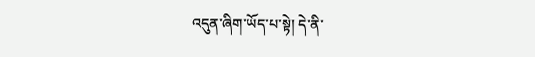འདུན་ཞིག་ཡོད་པ་སྟེ། དེ་ནི་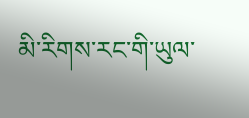མི་རིགས་རང་གི་ཡུལ་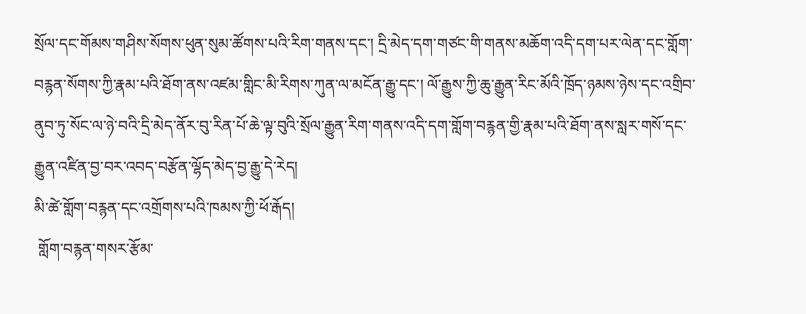སྲོལ་དང་གོམས་གཤིས་སོགས་ཕུན་སུམ་ཚོགས་པའི་རིག་གནས་དང་། དྲི་མེད་དག་གཙང་གི་གནས་མཆོག་འདི་དག་པར་ལེན་དང་གློག་བརྙན་སོགས་ཀྱི་རྣམ་པའི་ཐོག་ནས་འཛམ་གླིང་མི་རིགས་ཀུན་ལ་མངོན་རྒྱུ་དང་། ལོ་རྒྱུས་ཀྱི་ཆུ་རྒྱུན་རིང་མོའི་ཁྲོད་ཉམས་ཉེས་དང་འགྲིབ་ནུབ་ཏུ་སོང་ལ་ཉེ་བའི་དྲི་མེད་ནོར་བུ་རིན་པོ་ཆེ་ལྟ་བུའི་སྲོལ་རྒྱུན་རིག་གནས་འདི་དག་གློག་བརྙན་གྱི་རྣམ་པའི་ཐོག་ནས་སླར་གསོ་དང་རྒྱུན་འཛིན་བྱ་བར་འབད་བརྩོན་ལྷོད་མེད་བྱ་རྒྱུ་དེ་རེད།
མི་ཚེ་གློག་བརྙན་དང་འགྲོགས་པའི་ཁམས་ཀྱི་ཕོ་རྒོད།
 གློག་བརྙན་གསར་རྩོམ་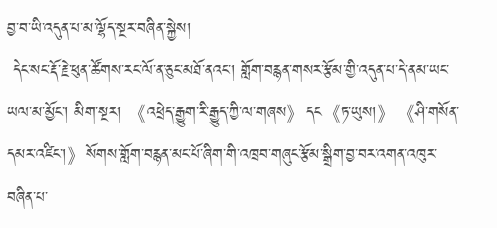བྱ་བ་ཡི་འདུན་པ་མ་ལྷོད་སྔར་བཞིན་སྐྱེས།
 དེང་སང་རྡོ་རྗེ་ཕུན་ཚོགས་རང་ལོ་ན་ཅུང་མཐོ་ནའང་། གློག་བརྙན་གསར་རྩོམ་གྱི་འདུན་པ་དེ་ནམ་ཡང་ཡལ་མ་མྱོང་། མིག་སྔར། 《འཕྲེད་རྒྱུག་རི་རྒྱུད་ཀྱི་ལ་གཞས》དང《ཏ་ཡུས།》《ཤི་གསོན་དམར་འཛིང་།》སོགས་གློག་བརྙན་མང་པོ་ཞིག་གི་འཁྲབ་གཞུང་རྩོམ་སྒྲིག་བྱ་བར་འགན་འཁུར་བཞིན་པ་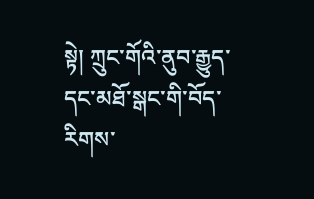སྟེ། ཀྲུང་གོའི་ནུབ་རྒྱུད་དང་མཐོ་སྒང་གི་བོད་རིགས་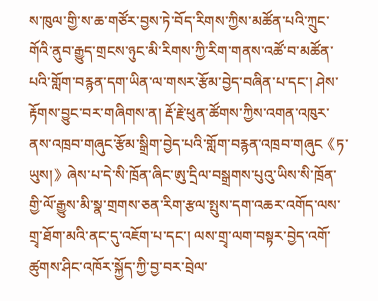ས་ཁུལ་གྱི་ས་ཆ་གཙོར་བྱས་ཏེ་བོད་རིགས་ཀྱིས་མཚོན་པའི་ཀྲུང་གོའི་ནུབ་རྒྱུད་གྲངས་ཉུང་མི་རིགས་ཀྱི་རིག་གནས་འཚོ་བ་མཚོན་པའི་གློག་བརྙན་དག་ཡིན་ལ་གསར་རྩོམ་བྱེད་བཞིན་པ་དང་། ཤེས་རྟོགས་བྱུང་བར་གཞིགས་ན། རྡོ་རྗེ་ཕུན་ཚོགས་ཀྱིས་འགན་འཁུར་ནས་འཁྲབ་གཞུང་རྩོམ་སྒྲིག་བྱེད་པའི་གློག་བརྙན་འཁྲབ་གཞུང《ཏ་ཡུས།》ཞེས་པ་དེ་སི་ཁྲོན་ཞིང་ཨུ་དྲིལ་བསྒྲགས་པུའུ་ཡིས་སི་ཁྲོན་གྱི་ལོ་རྒྱུས་མི་སྣ་གྲགས་ཅན་རིག་རྩལ་སྤུས་དག་འཆར་འགོད་ལས་གྲྭ་ཐོག་མའི་ནང་དུ་འཇོག་པ་དང་། ལས་གྲྭ་ལག་བསྟར་བྱེད་འགོ་ཚུགས་ཤིང་འཁོར་སྐྱོད་ཀྱི་བྱ་བར་བྲེལ་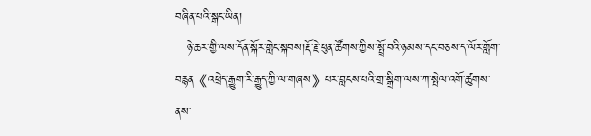བཞིན་པའི་སྒང་ཡིན།
   ཉེ་ཆར་གྱི་ལས་དོན་སྐོར་གླེང་སྐབས།རྡོ་རྗེ་ཕུན་ཚོགས་ཀྱིས་སྤྲོ་བའི་ཉམས་དང་བཅས་ད་ལོར་གློག་བརྙན《འཕྲེད་རྒྱུག་རི་རྒྱུད་ཀྱི་ལ་གཞས》པར་བླངས་པའི་གྲ་སྒྲིག་ལས་ཀ་སྤེལ་འགོ་ཚུགས་ནས་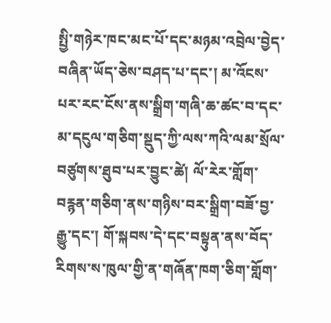སྤྱི་གཉེར་ཁང་མང་པོ་དང་མཉམ་འབྲེལ་བྱེད་བཞིན་ཡོད་ཅེས་བཤད་པ་དང་། མ་འོངས་པར་རང་ངོས་ནས་སྒྲིག་གཞི་ཆ་ཚང་བ་དང་མ་དངུལ་གཅིག་སྡུད་ཀྱི་ལས་ཀའི་ལམ་སྲོལ་བཙུགས་ཐུབ་པར་བྱུང་ཚེ། ལོ་རེར་གློག་བརྙན་གཅིག་ནས་གཉིས་བར་སྒྲིག་བཟོ་བྱ་རྒྱུ་དང་། གོ་སྐབས་དེ་དང་བསྟུན་ནས་བོད་རིགས་ས་ཁུལ་གྱི་ན་གཞོན་ཁག་ཅིག་གློག་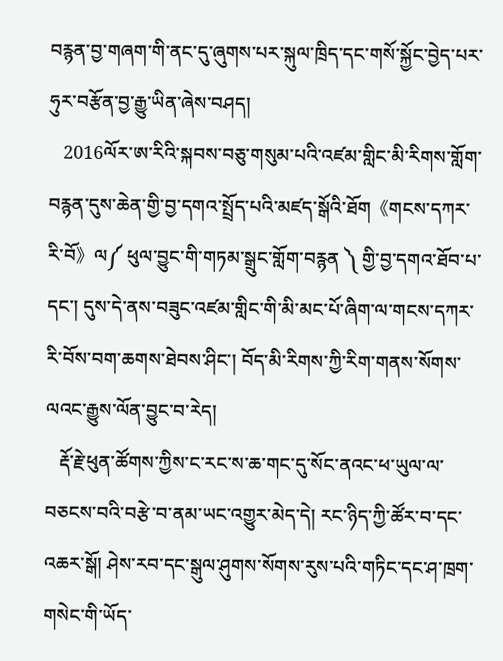བརྙན་བྱ་གཞག་གི་ནང་དུ་ཞུགས་པར་སྐུལ་ཁྲིད་དང་གསོ་སྐྱོང་བྱེད་པར་ཧུར་བརྩོན་བྱ་རྒྱུ་ཡིན་ཞེས་བཤད།
   2016ལོར་ཨ་རིའི་སྐབས་བཅུ་གསུམ་པའི་འཛམ་གླིང་མི་རིགས་གློག་བརྙན་དུས་ཆེན་གྱི་བྱ་དགའ་སྤྲོད་པའི་མཛད་སྒོའི་ཐོག《གངས་དཀར་རི་བོ》ལ༼ ཕུལ་བྱུང་གི་གཏམ་སྒྲུང་གློག་བརྙན ༽ གྱི་བྱ་དགའ་ཐོབ་པ་དང་། དུས་དེ་ནས་བཟུང་འཛམ་གླིང་གི་མི་མང་པོ་ཞིག་ལ་གངས་དཀར་རི་བོས་བག་ཆགས་ཐེབས་ཤིང་། བོད་མི་རིགས་ཀྱི་རིག་གནས་སོགས་ལའང་རྒྱུས་ལོན་བྱུང་བ་རེད།
   རྡོ་རྗེ་ཕུན་ཚོགས་ཀྱིས་ང་རང་ས་ཆ་གང་དུ་སོང་ནའང་ཕ་ཡུལ་ལ་བཅངས་བའི་བརྩེ་བ་ནམ་ཡང་འགྱུར་མེད་དེ། རང་ཉིད་ཀྱི་ཚོར་བ་དང་འཆར་སྒོ། ཤེས་རབ་དང་སྒུལ་ཤུགས་སོགས་རུས་པའི་གཏིང་དང་ཤ་ཁྲག་གསེང་གི་ཡོད་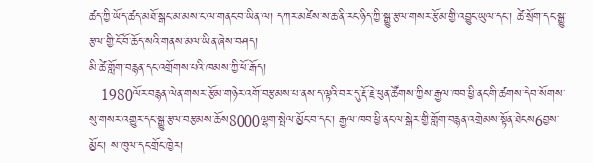ཚད་ཀྱི་ཡོད་ཚད་མཐོ་སྒང་མ་མས་ང་ལ་གནང་བ་ཡིན་ལ། དཀར་མཛེས་ས་ཆ་ནི་རང་ཉིད་ཀྱི་སྒྱུ་རྩལ་གསར་རྩོམ་གྱི་འབྱུང་ཡུལ་དང་། ཚེ་སྲོག་དང་སྒྱུ་རྩལ་གྱི་ངོ་བོ་ཆོད་སའི་གནས་མལ་ཡིན་ཞེས་བཤད།
མི་ཚེ་གློག་བརྙན་དང་འགྲོགས་པའི་ཁམས་ཀྱི་ཕོ་རྒོད།
   1980ལོར་བརྙན་ལེན་གསར་རྩོམ་གཉེར་འགོ་བརྩམས་པ་ནས་ད་ལྟའི་བར་དུ་རྡོ་རྗེ་ཕུན་ཚོགས་ཀྱིས་རྒྱལ་ཁབ་ཕྱི་ནང་གི་ཚགས་དེབ་སོགས་སུ་གསར་འགྱུར་དང་སྒྱུ་རྩལ་བརྩམས་ཆོས8000ལྷག་སྤེལ་མྱོང་བ་དང་། རྒྱལ་ཁབ་ཕྱི་ནང་ལ་སྒེར་གྱི་གློག་བརྙན་འགྲེམས་སྟོན་ཐེངས6བྱས་མྱོང་། ས་ཁུལ་དང་གྲོང་ཁྱེར།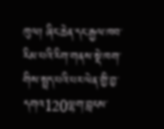ཁུལ། ཞིང་ཆེན་དང་རྒྱལ་ཁབ་རིམ་པའི་རིག་གནས་སྡེ་ཁག་གིས་སྤྲད་པའི་པར་ལེན་གྱི་བྱ་དགའ120ལྷག་བླངས་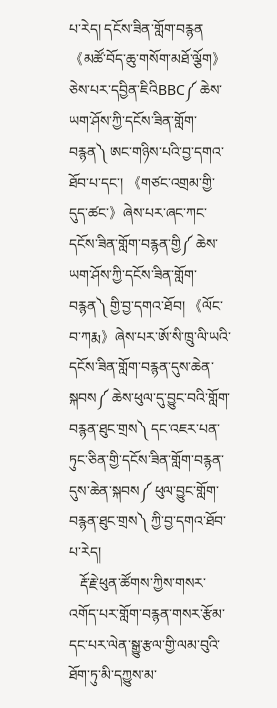པ་རེད། དངོས་ཟིན་གློག་བརྙན《མཚོ་བོད་ཆུ་གསོག་མཐོ་ལྕོག》ཅེས་པར་དབྱིན་ཇིའིBBC༼ ཆེས་ཡག་ཤོས་ཀྱི་དངོས་ཟིན་གློག་བརྙན༽ ཨང་གཉིས་པའི་བྱ་དགའ་ཐོབ་པ་དང་། 《གཙང་འགྲམ་གྱི་དུད་ཚང་》ཞེས་པར་ཞང་ཀང་དངོས་ཟིན་གློག་བརྙན་གྱི༼ ཆེས་ཡག་ཤོས་ཀྱི་དངོས་ཟིན་གློག་བརྙན༽ གྱི་བྱ་དགའ་ཐོབ། 《ལོང་བ་ཀརྨ》ཞེས་པར་ཨོ་སི་ཁྲུ་ལི་ཡའི་དངོས་ཟིན་གློག་བརྙན་དུས་ཆེན་སྐབས༼ ཆེས་ཕུལ་དུ་བྱུང་བའི་གློག་བརྙན་ཐུང་གྲས༽ དང་འཇར་པན་ཏུང་ཅིན་གྱི་དངོས་ཟིན་གློག་བརྙན་དུས་ཆེན་སྐབས༼ ཕུལ་བྱུང་གློག་བརྙན་ཐུང་གྲས༽ ཀྱི་བྱ་དགའ་ཐོབ་པ་རེད།
   རྡོ་རྗེ་ཕུན་ཚོགས་ཀྱིས་གསར་འགོད་པར་གློག་བརྙན་གསར་རྩོམ་དང་པར་ལེན་སྒྱུ་རྩལ་གྱི་ལམ་བུའི་ཐོག་ཏུ་མི་དཀྱུས་མ་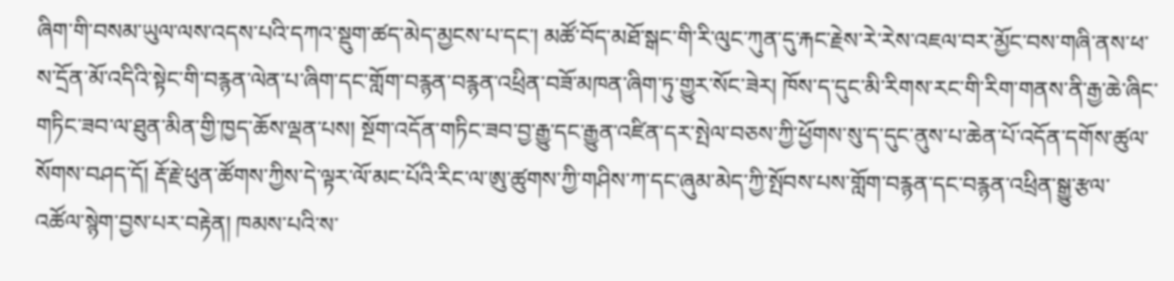ཞིག་གི་བསམ་ཡུལ་ལས་འདས་པའི་དཀའ་སྡུག་ཚད་མེད་མྱངས་པ་དང་། མཚོ་བོད་མཐོ་སྒང་གི་རི་ལུང་ཀུན་དུ་རྐང་རྗེས་རེ་རེས་འཇལ་བར་མྱོང་བས་གཞི་ནས་ཕ་ས་དྲོན་མོ་འདིའི་སྟེང་གི་བརྙན་ལེན་པ་ཞིག་དང་གློག་བརྙན་བརྙན་འཕྲིན་བཟོ་མཁན་ཞིག་ཏུ་གྱུར་སོང་ཟེར། ཁོས་ད་དུང་མི་རིགས་རང་གི་རིག་གནས་ནི་རྒྱ་ཆེ་ཞིང་གཏིང་ཟབ་ལ་ཐུན་མིན་གྱི་ཁྱད་ཆོས་ལྡན་པས། སྔོག་འདོན་གཏིང་ཟབ་བྱ་རྒྱུ་དང་རྒྱུན་འཛིན་དར་སྤེལ་བཅས་ཀྱི་ཕྱོགས་སུ་ད་དུང་ནུས་པ་ཆེན་པོ་འདོན་དགོས་ཚུལ་སོགས་བཤད་དོ། རྡོ་རྗེ་ཕུན་ཚོགས་ཀྱིས་དེ་ལྟར་ལོ་མང་པོའི་རིང་ལ་ཨུ་ཚུགས་ཀྱི་གཤིས་ཀ་དང་ཞུམ་མེད་ཀྱི་སྤོབས་པས་གློག་བརྙན་དང་བརྙན་འཕྲིན་སྒྱུ་རྩལ་འཚོལ་སྙེག་བྱས་པར་བརྟེན། ཁམས་པའི་ས་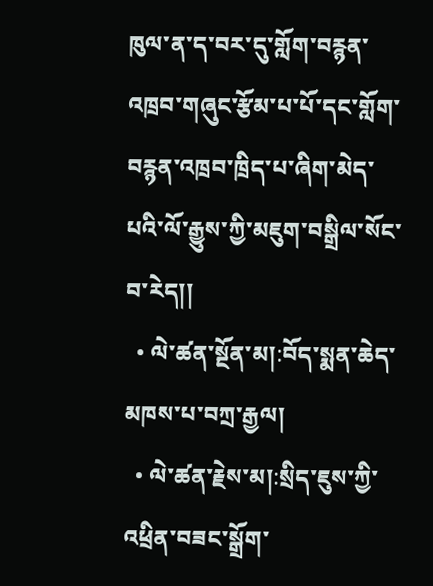ཁུལ་ན་ད་བར་དུ་གློག་བརྙན་འཁྲབ་གཞུང་རྩོམ་པ་པོ་དང་གློག་བརྙན་འཁྲབ་ཁྲིད་པ་ཞིག་མེད་པའི་ལོ་རྒྱུས་ཀྱི་མཇུག་བསྒྲིལ་སོང་བ་རེད།།
  • ལེ་ཚན་སྔོན་མ།:བོད་སྨན་ཆེད་མཁས་པ་བཀྲ་རྒྱལ།
  • ལེ་ཚན་རྗེས་མ།:སྲིད་ཇུས་ཀྱི་འཕྲིན་བཟང་སྒྲོག་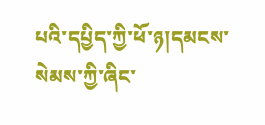པའི་དཔྱིད་ཀྱི་ཕོ་ཉ།དམངས་སེམས་ཀྱི་ཞིང་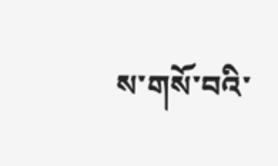ས་གསོ་བའི་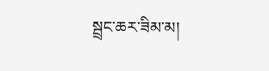སྦྲང་ཆར་ཟིམ་མ།